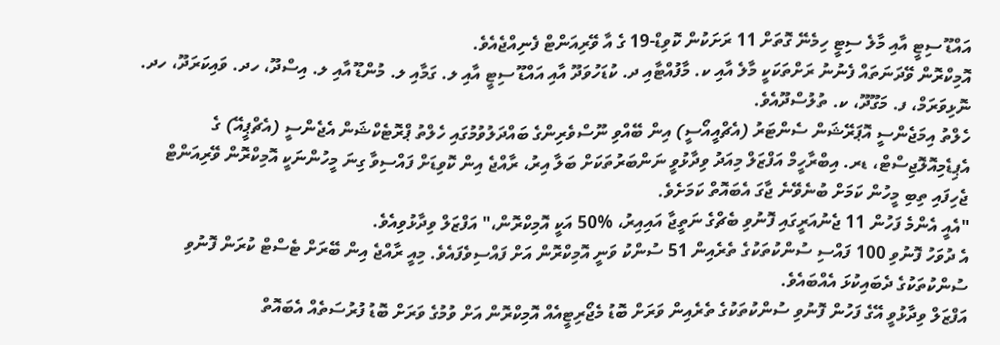އައްޑޫ ސިޓީ އާއި މާލެ ސިޓީ ހިމެނޭ ގޮތަށް 11 ރަށަކުން ކޮވިޑް-19 ގެ އާ ވޭރިއަންޓް ފެނިއްޖެއެވެ.
އޮމިކްރޮން ވޭދަނަތައް ފެނުނު ރަށްތަކަކީ މާލެ އާއި ކ. މާފުއްޓާއި ދ. ކުޑަހުވަދޫ އާއި އައްޑޫ ސިޓީ އާއި ލ. ގަމާއި ލ. މުންޑޫ އާއި ލ. އިސްދޫ، ހދ. ވައިކަރަދޫ، ހދ. ނޮޅިވަރަމް، ފ. މަގޫދޫ، ކ. ތުލުސްދޫއެވެ.
ހެލްތު އިމަޖެންސީ އޮޕަރޭޝަން ސެންޓަރު (އެޗްއީއޯސީ) އިން ބޭއްވި ނޫސްވެރިންގެ ބައްދަލުވުމުގައި ހެލްތު ޕްރޮޓެކްޝަން އެޖެންސީ (އެޗްޕީއޭ) ގެ އެޕިޑެމިއޮލޮޖިސްޓް، ޑރ. އިބްރާހީމް އަފްޒަލް މިއަދު ވިދާޅުވީ ނަންބަރުތަކަށް ބަލާ އިރު، ރާއްޖެ އިން ކޮވިޑަށް ފައްސިވާ ގިނަ މީހުންނަކީ އޮމިކްރޮން ވޭރިއަންޓް ޖެހިފައި ތިބި މީހުން ކަމަށް ބުނެވޭނެ ޖާގަ އެބައޮތް ކަމަށެވެ.
"އެއީ އެންމެ ފަހުން 11 ޖެނުއަރީގައި ފޮނުވި ބެޗްގެ ނަތީޖާ އައިއިރު، %50 އަކީ އޮމިކްރޮން،" އަފްޒަލް ވިދާޅުވިއެވެ.
އެ ދުވަހު ފޮނުވި 100 ފައްސި ސުންކުތަކުގެ ތެރެއިން 51 ސުންކު ވަނީ އޮމިކްރޮން އަށް ފައްސިވެފައެވެ. މިއީ ރާއްޖެ އިން ބޭރަށް ޓެސްޓް ކުރަން ފޮނުވި ސުންކުތަކުގެ ދެބައިކުޅަ އެއްބައެވެ.
އަފްޒަލް ވިދާޅުވީ އޭގެ ފަހުން ފޮނުވި ސުންކުތަކުގެ ތެރެއިން ވަރަށް ބޮޑު މެޖޯރިޓީއެއް އޮމިކްރޮން އަށް ވުމުގެ ވަރަށް ބޮޑު ފުރުސަތެއް އެބައޮތް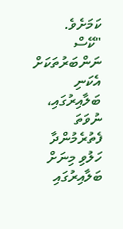ކަމަށެވެ.
"ކޭސް ނަންބަރުތަކަށް އެކަނި ބަލާއިރުގައި، ނުވަތަ ފެތުރެމުންދާ ހަލުވި މިނަށް ބަލާއިރުގައި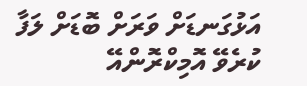އަޅުގަނޑަށް ވަރަށް ބޮޑަށް ލަފާ ކުރެވޭ އޮމިކްރޮންއޭ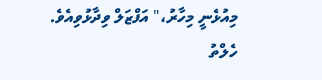މިއުޅެނީ މިހާރު،" އަފްޒަލް ވިދާޅުވިއެވެ.
ހެލްތު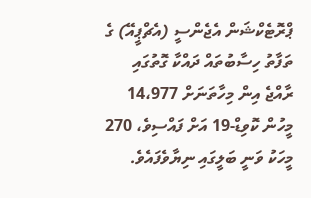ޕްރޮޓެކްޝަން އެޖެންސީ (އެޗްޕީއޭ) ގެ ތަފާތު ހިސާބުތައް ދައްކާ ގޮތުގައި ރާއްޖެ އިން މިހާތަނަށް 14،977 މީހުން ކޮވިޑް-19 އަށް ފައްސިވެ، 270 މީހަކު ވަނީ ބަލީގައި ނިޔާވެފައެވެ.